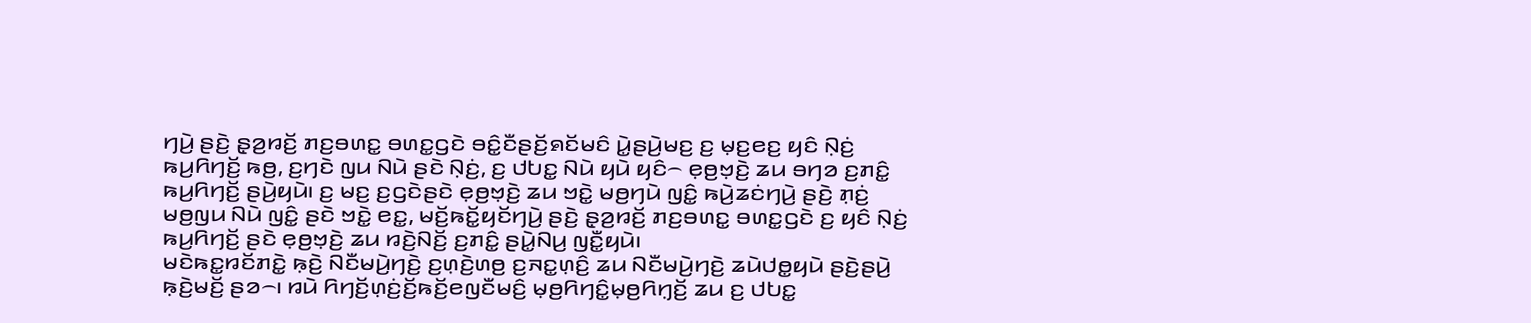ꤚꤣꤧ꤬ ꤔꤢꤧ꤬ ꤔ꤫ꤤ꤬ꤙꤢꤩ꤬ ꤊꤢ꤬ꤋꤛꤢ꤭ ꤋꤛꤢ꤭ꤞꤢꤧ ꤋꤢꤨ꤭ꤢꤪꤔꤢꤩ꤬ꤎꤢꤩꤗꤢꤨ ꤣꤧ꤭ꤔꤣꤧ꤬ꤗꤢ꤬ ꤢ꤬ ꤗ꤫ꤢ꤬ꤕꤢ꤬ ꤟꤢꤨ ꤡ꤫ꤢꤦ꤬ ꤒꤣ꤬ꤖꤚꤢꤩ꤬ ꤒꤥ꤬, ꤢ꤬ꤚꤢꤧ ꤜꤣ ꤡꤣꤧ ꤔꤢꤧ ꤡ꤫ꤢꤦ꤬, ꤢ꤬ ꤓꤝꤢ꤭ ꤡꤣꤧ ꤟꤣꤧ ꤟꤢꤨ꤮ ꤕ꤫ꤥ꤬ꤠ꤫ꤢꤧ꤬ ꤘꤣ ꤋꤚꤤ ꤢ꤬ꤊꤢꤨ꤭ ꤒꤣ꤬ꤖꤚꤢꤩ꤬ ꤔꤣꤧ꤬ꤟꤣꤧ꤯ ꤢ꤬ ꤗꤢ꤬ ꤢ꤬ꤞꤢꤧꤔꤢꤧ ꤕ꤫ꤥ꤬ꤠ꤫ꤢꤧ꤬ ꤘꤣ ꤠꤢꤧ꤭ ꤗꤥ꤬ꤚꤣꤧ ꤜꤢꤨ꤭ ꤒꤣꤧ꤬ꤘꤢꤦꤚꤣꤧ꤬ ꤔꤢꤧ꤬ ꤊ꤫ꤢꤦ꤬ ꤗꤥ꤬ꤜꤣ ꤡꤣꤧ ꤜꤢꤨ꤭ ꤔꤢꤧ ꤠꤢꤧ꤭ ꤕꤢ꤭, ꤗꤢꤩ꤬ꤒꤢꤩ꤭ꤟꤢꤩꤚꤣꤧ꤬ ꤔꤢꤧ꤬ ꤔ꤫ꤤ꤬ꤙꤢꤩ꤬ ꤊꤢ꤬ꤋꤛꤢ꤭ ꤋꤛꤢ꤭ꤞꤢꤧ ꤢ꤬ ꤟꤢꤨ ꤡ꤫ꤢꤦ꤬ ꤒꤣ꤬ꤖꤚꤢꤩ꤬ ꤔꤢꤧ ꤕ꤫ꤥ꤬ꤠ꤫ꤢꤧ꤬ ꤘꤣ ꤙꤢꤧ꤬ꤡꤢꤩ꤬ ꤢ꤬ꤊꤢꤨ꤭ ꤔꤣꤧ꤭ꤡꤣ꤬ ꤜꤢꤪ꤭ꤟꤣꤧ꤯
ꤗꤢꤧꤒꤢ꤭ꤙꤢꤩꤊꤢꤧ꤭ ꤒ꤫ꤢꤧ꤬ ꤡꤢꤪꤗꤣꤧ꤬ꤚꤢꤧ꤬ ꤢ꤬ꤛ꤫ꤢꤧ꤬ꤛꤥ꤬ ꤢ꤬ꤏꤢ꤭ꤛ꤫ꤢꤨ꤬ ꤘꤣ ꤡꤢꤪꤗꤣꤧ꤬ꤚꤢꤧ꤬ ꤘꤣꤧꤓꤥ꤭ꤟꤣꤧ ꤔꤢꤧ꤬ꤔꤣꤧ꤬ ꤒ꤫ꤢꤧ꤬ꤗꤢꤩ꤬ ꤔꤤ꤮꤯ ꤙꤣꤧ ꤖꤚꤢꤩ꤬ꤛ꤫ꤢꤦ꤬ꤢꤩ꤬ꤒꤢꤩ꤬ꤕꤜꤢꤪꤗꤢꤨ꤬ ꤗ꤫ꤥ꤬ꤖꤚꤢꤨ꤭ꤗ꤫ꤥ꤬ꤖꤚ꤫ꤢꤩ꤬ ꤘꤣ ꤢ꤬ ꤓꤝꤢ꤭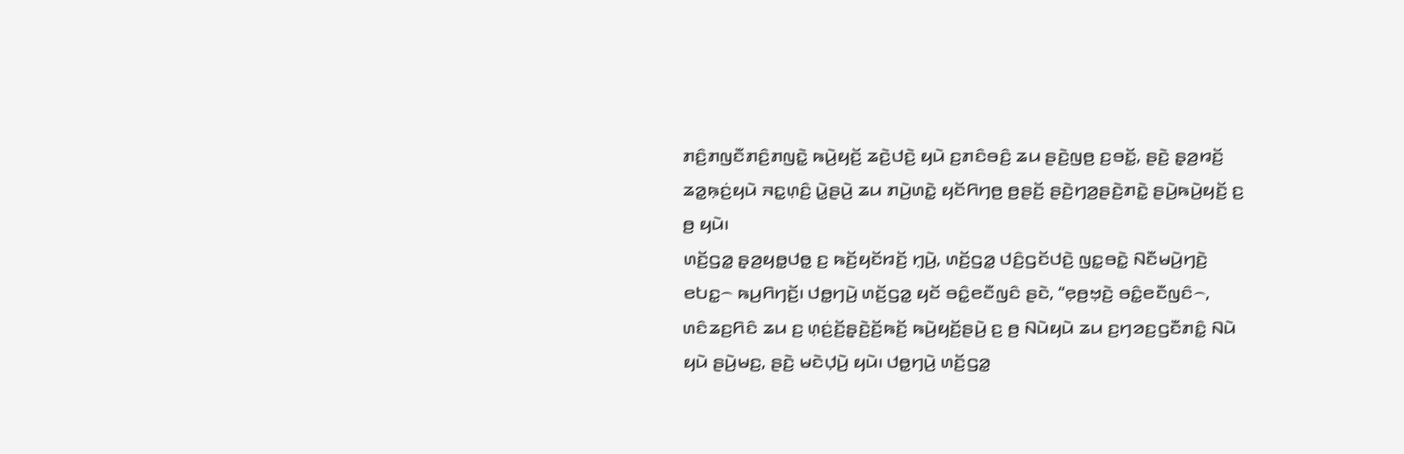ꤊꤢꤨ꤬ꤊꤜꤢꤪꤊꤢꤨ꤬ꤊꤜꤢꤧ꤭ ꤒꤣꤧ꤬ꤟꤢꤩ꤬ ꤘꤢꤧ꤬ꤓꤢꤧ꤬ ꤟꤣꤧ ꤢ꤬ꤊꤢꤨꤋꤢꤨ꤬ ꤘꤣ ꤔꤢꤧ꤬ꤜꤥ꤬ ꤢ꤬ꤋꤢꤩ꤭, ꤔꤢꤧ꤬ ꤔ꤫ꤤ꤬ꤙꤢꤩ꤬ ꤘꤤ꤭ꤒ꤫ꤢꤦ꤬ꤟꤣꤧ ꤏꤢ꤭ꤛ꤫ꤢꤨ꤬ ꤣꤧ꤭ꤔꤣꤧ꤬ ꤘꤣ ꤊꤣꤧ꤬ꤛꤢꤧ꤭ ꤟꤢꤩꤖꤚꤥ꤬ ꤥ꤬ꤔꤢꤩ꤬ ꤔꤢꤧ꤬ꤚꤤ꤬ꤔꤢꤧ꤬ꤊꤢꤧ꤭ ꤔꤣꤧ꤬ꤒꤣꤧ꤬ꤟꤢꤩ꤬ ꤢ꤬ ꤥ꤬ ꤟꤣꤧ꤯
ꤛꤢꤩ꤬ꤞꤤ꤭ ꤔ꤫ꤤ꤬ꤟꤥ꤭ꤓꤥ꤭ ꤢ꤬ ꤒꤢꤩ꤬ꤟꤢꤩꤙꤢꤩ꤬ ꤚ꤫ꤣꤧ꤬, ꤛꤢꤩ꤬ꤞꤤ꤭ ꤓꤢꤨ꤬ꤞꤢꤩꤓꤢꤧ꤬ ꤜꤢ꤭ꤋꤢꤧ꤭ ꤡꤢꤪꤗꤣꤧ꤬ꤚꤢꤧ꤬ ꤕꤝꤢ꤭꤮ ꤒꤣ꤬ꤖꤚꤢꤩ꤬꤯ ꤓꤥ꤭ꤚꤣꤧ꤬ ꤛꤢꤩ꤬ꤞꤤ꤭ ꤟꤢꤩ ꤋꤢꤨ꤭ꤕꤢꤪꤜꤢꤨ ꤔꤢꤧ, “ꤕ꤫ꤥ꤬ꤠ꤫ꤢꤧ꤬ ꤋꤢꤨ꤭ꤕꤢꤪꤜꤢꤨ꤮, ꤛꤢꤨꤘꤢ꤬ꤖꤢꤨ ꤘꤣ ꤢ꤬ ꤛ꤫ꤢꤦ꤬ꤢꤩ꤬ꤔ꤫ꤢꤧ꤬ꤢꤩ꤬ꤒꤢꤩ꤬ ꤒꤣꤧ꤬ꤟꤢꤩ꤬ꤔꤣꤧ꤬ ꤢ꤬ ꤥ꤬ ꤡꤣꤧꤟꤣꤧ ꤘꤣ ꤢ꤬ꤚꤤꤢ꤬ꤞꤢꤪꤊꤢꤨ꤭ ꤡꤣꤧ ꤟꤣꤧ ꤔꤣꤧ꤬ꤗꤢ꤬, ꤔꤢꤧ꤬ ꤗꤢꤧꤓ꤫ꤣꤧ꤬ ꤟꤣꤧ꤯ ꤓꤥ꤭ꤚꤣꤧ꤬ ꤛꤢꤩ꤬ꤞꤤ꤭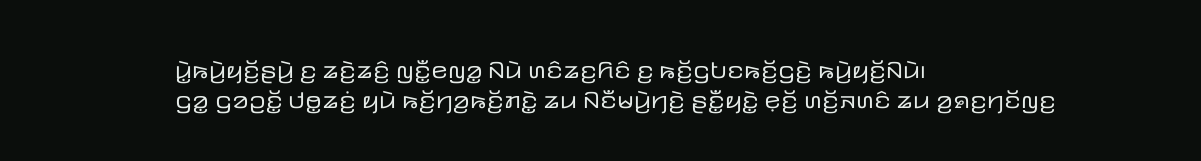ꤣꤧ꤭ꤒꤣꤧ꤬ꤟꤢꤩ꤬ꤔꤣꤧ꤬ ꤢ꤬ ꤘꤢꤧ꤬ꤘꤢꤨ꤬ ꤜꤢꤪ꤭ꤕꤜꤤ꤭ ꤡꤣꤧ ꤛꤢꤨꤘꤢ꤬ꤖꤢꤨ ꤢ꤬ ꤒꤢꤩ꤬ꤞꤝꤢꤒꤢꤩ꤬ꤞꤢꤧ꤬ ꤒꤣꤧ꤬ꤟꤢꤩ꤬ꤡꤣꤧ꤯
ꤞꤤ꤭ ꤞꤤꤑꤢꤩ꤭ ꤓꤥ꤭ꤘꤢꤦ꤬ ꤟꤣꤧ ꤒꤢꤩ꤬ꤚꤤ꤬ꤒꤢꤩ꤬ꤊꤢꤧ꤭ ꤘꤣ ꤡꤢꤪꤗꤣꤧ꤬ꤚꤢꤧ꤬ ꤔꤢꤪ꤭ꤟꤢꤧ꤭ ꤕ꤫ꤢꤩ꤬ ꤛꤢꤩ꤬ꤏꤛꤢꤨ ꤘꤣ ꤤ꤬ꤎꤢ꤬ꤚꤢꤩꤜꤢ꤬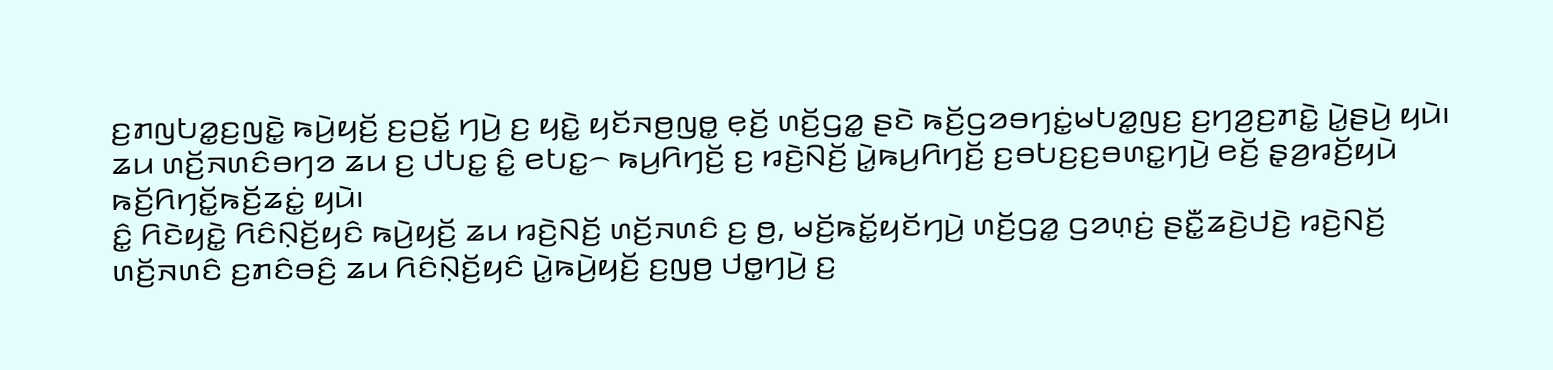ꤢ꤬ꤊꤜꤝꤤ꤭ꤢ꤬ꤜꤢꤧ꤭ ꤒꤣꤧ꤬ꤟꤢꤩ꤬ ꤢ꤬ꤑꤢꤩ꤭ ꤚꤣꤧ꤬ ꤢ꤬ ꤟꤢꤧ꤭ ꤟꤢꤩꤏꤥ꤬ꤜꤥ꤭ ꤕ꤫ꤢꤩ꤬ ꤛꤢꤩ꤬ꤞꤤ꤭ ꤔꤢꤧ ꤒꤢꤩ꤬ꤞꤤꤋꤚꤢꤦ꤭ꤗꤝꤤ꤭ꤜꤢ꤬ ꤢ꤬ꤚꤤ꤬ꤢ꤬ꤊꤢꤧ꤭ ꤣꤧ꤭ꤔꤣꤧ꤬ ꤟꤣꤧ꤯ ꤘꤣ ꤛꤢꤩ꤬ꤏꤛꤢꤨꤋꤚꤤ ꤘꤣ ꤢ꤬ ꤓꤝꤢ꤭ ꤢꤨ꤭ ꤕꤝꤢ꤭꤮ ꤒꤣ꤬ꤖꤚꤢꤩ꤬ ꤢ꤬ ꤙꤢꤧ꤬ꤡꤢꤩ꤬ ꤣꤧ꤭ꤒꤣ꤬ꤖꤚꤢꤩ꤬ ꤢ꤬ꤋꤝꤢ꤬ꤢ꤬ꤋꤛꤢ꤭ꤚꤣꤧ꤬ ꤕꤢꤩ꤬ ꤔ꤫ꤤ꤬ꤙꤢꤩ꤬ꤟꤣꤧ ꤒꤢꤩ꤬ꤖꤚꤢꤩ꤭ꤒꤢꤩ꤬ꤘꤢꤦ꤭ ꤟꤣꤧ꤯
ꤢꤨ꤭ ꤖꤢꤧꤟꤢꤧ꤭ ꤖꤢꤨꤡ꤫ꤢꤩ꤬ꤟꤢꤨ ꤒꤣꤧ꤬ꤟꤢꤩ꤬ ꤘꤣ ꤙꤢꤧ꤬ꤡꤢꤩ꤬ ꤛꤢꤩ꤬ꤏꤛꤢꤨ ꤢ꤬ ꤥ꤬, ꤗꤢꤩ꤬ꤒꤢꤩ꤭ꤟꤢꤩꤚꤣꤧ꤬ ꤛꤢꤩ꤬ꤞꤤ꤭ ꤞꤤꤛ꤫ꤢꤦ꤬ ꤔꤢꤪ꤭ꤘꤢꤧ꤬ꤓꤢꤧ꤬ ꤙꤢꤧ꤬ꤡꤢꤩ꤬ ꤛꤢꤩ꤬ꤏꤛꤢꤨ ꤢ꤬ꤊꤢꤨꤋꤢꤨ꤬ ꤘꤣ ꤖꤢꤨꤡ꤫ꤢꤩ꤬ꤟꤢꤨ ꤣꤧ꤭ꤒꤣꤧ꤬ꤟꤢꤩ꤬ ꤢ꤬ꤜꤥ꤬ ꤓꤥ꤭ꤚꤣꤧ꤬ ꤢ꤬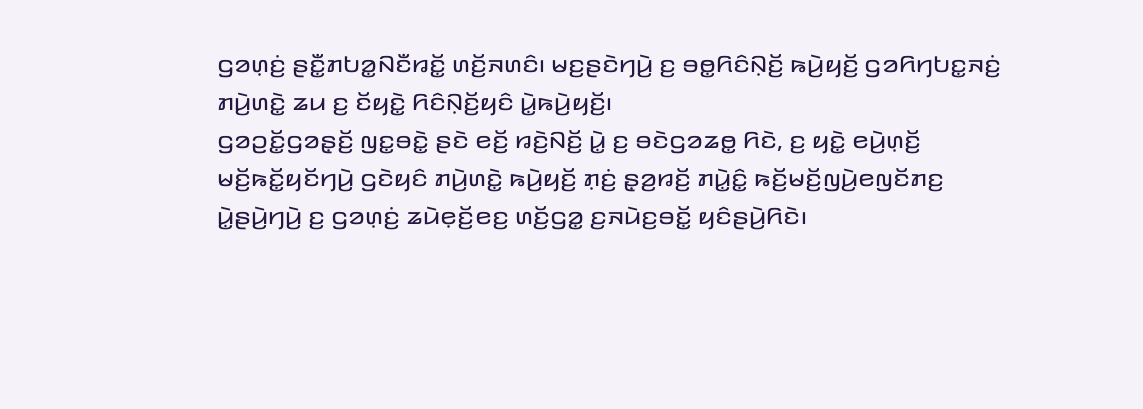ꤞꤤꤛ꤫ꤢꤦ꤬ ꤔꤢꤪ꤭ꤊꤝꤤ꤭ꤡꤢꤪꤙꤢꤩ꤭ ꤛꤢꤩ꤬ꤏꤛꤢꤨ꤯ ꤗꤢ꤬ꤔꤢꤧꤚꤣꤧ꤬ ꤢ꤬ ꤋꤥ꤭ꤖꤢꤨꤡ꤫ꤢꤩ꤬ ꤒꤣꤧ꤬ꤟꤢꤩ꤬ ꤞꤤꤖꤚꤝꤢ꤭ꤏꤢꤦ꤬ ꤊꤣꤧ꤬ꤛꤢꤧ꤭ ꤘꤣ ꤢ꤬ ꤢꤩꤟꤢꤧ꤭ ꤖꤢꤨꤡ꤫ꤢꤩ꤬ꤟꤢꤨ ꤣꤧ꤭ꤒꤣꤧ꤬ꤟꤢꤩ꤬꤯
ꤞꤤꤑꤢꤩ꤭ꤞꤤꤔ꤫ꤢꤩ꤬ ꤜꤢ꤭ꤋꤢꤧ꤭ ꤔꤢꤧ ꤕꤢꤩ꤬ ꤙꤢꤧ꤬ꤡꤢꤩ꤬ ꤣꤧ꤭ ꤢ꤬ ꤋꤢꤧꤞꤤꤘꤥ꤭ ꤖꤢꤧ, ꤢ꤬ ꤟꤢꤧ꤭ ꤕꤣꤧ꤬ꤛ꤫ꤢꤩ꤬ ꤗꤢꤩ꤬ꤒꤢꤩ꤭ꤟꤢꤩꤚꤣꤧ꤬ ꤞꤢꤧꤟꤢꤨ ꤊꤣꤧ꤬ꤛꤢꤧ꤭ ꤒꤣꤧ꤬ꤟꤢꤩ꤬ ꤊ꤫ꤢꤦ꤬ ꤔ꤫ꤤ꤬ꤙꤢꤩ꤬ ꤊꤣꤧ꤭ꤢꤨ꤭ ꤒꤢꤩ꤬ꤗꤢꤩ꤬ꤜꤣꤧ꤬ꤕꤜꤢꤩꤊꤢ꤬ ꤣꤧ꤭ꤔꤣꤧ꤬ꤚꤣꤧ꤬ ꤢ꤬ ꤞꤤꤛ꤫ꤢꤦ꤬ ꤘꤣꤧꤕ꤫ꤢꤩ꤬ꤕꤢ꤬ ꤛꤢꤩ꤬ꤞꤤ꤭ ꤢ꤬ꤏꤣꤧꤢ꤬ꤋꤢꤩ꤭ ꤟꤢꤨꤔꤣꤧ꤬ꤖꤢꤧ꤯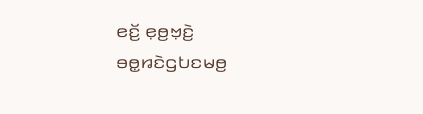ꤕꤢꤩ꤬ ꤕ꤫ꤥ꤬ꤠ꤫ꤢꤧ꤬ ꤋꤥ꤭ꤙꤢꤧꤞꤝꤢꤗꤥ꤬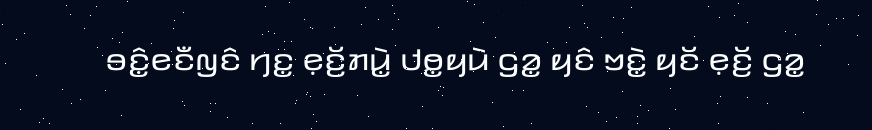ꤋꤢꤨ꤭ꤕꤢꤪꤜꤢꤨ ꤚꤢ꤭ ꤕ꤫ꤢꤩ꤬ꤊꤣꤧ꤭ ꤓꤥ꤭ꤟꤣꤧ ꤞꤤ꤭ ꤟꤢꤨ ꤠꤢꤧ꤭ ꤟꤢꤩ ꤕ꤫ꤢꤩ꤬ ꤞꤤ꤭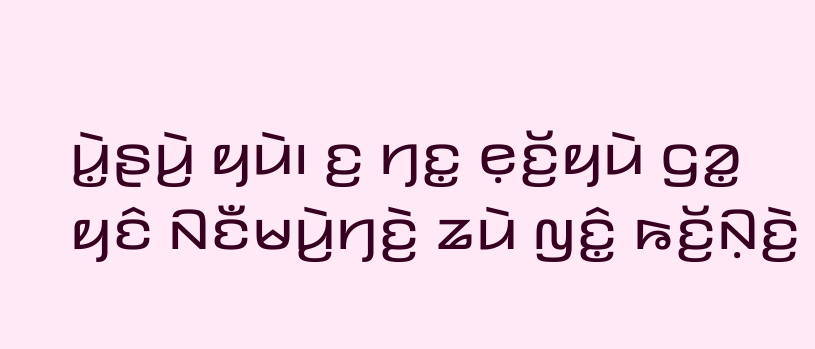ꤣꤧ꤭ꤔꤣꤧ꤬ ꤟꤣꤧ꤯ ꤢ꤬ ꤚꤢ꤭ ꤕ꤫ꤢꤩ꤬ꤟꤣꤧ ꤞꤤ꤭ ꤟꤢꤨ ꤡꤢꤪꤗꤣꤧ꤬ꤚꤢꤧ꤬ ꤘꤣꤧ ꤜꤢꤨ꤭ ꤒꤢꤩ꤬ꤡ꤫ꤢꤧ꤬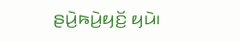ꤔꤣꤧ꤬ꤒꤣꤧ꤬ꤟꤢꤩ꤬ ꤟꤣꤧ꤯